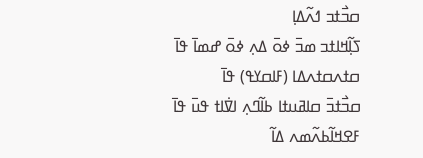ߛߏ߯ߙߏ ߗߍ߬ߡߊ߲
ߖߊ߲߬ߞߊߙߏ ߘߏ߫ ߦߋ߫ ߡߍ߲ ߦߋ߫ ߝߘߊ߫ ߟߊ߫ ߛߙߍߛߙߍߡߊ (ߓߊߛߌߟ) ߟߊ߫
ߛߏ߯ߙߏ߫ ߛߊߥߎߙߊ ߕߊ߬ߣߍ߲ ߊߜ߭ߊߙ ߟߎ߫ ߟߊ߫ ߓߐߞߊ߬ߕߍ߬ߘߍ ߡߊ߬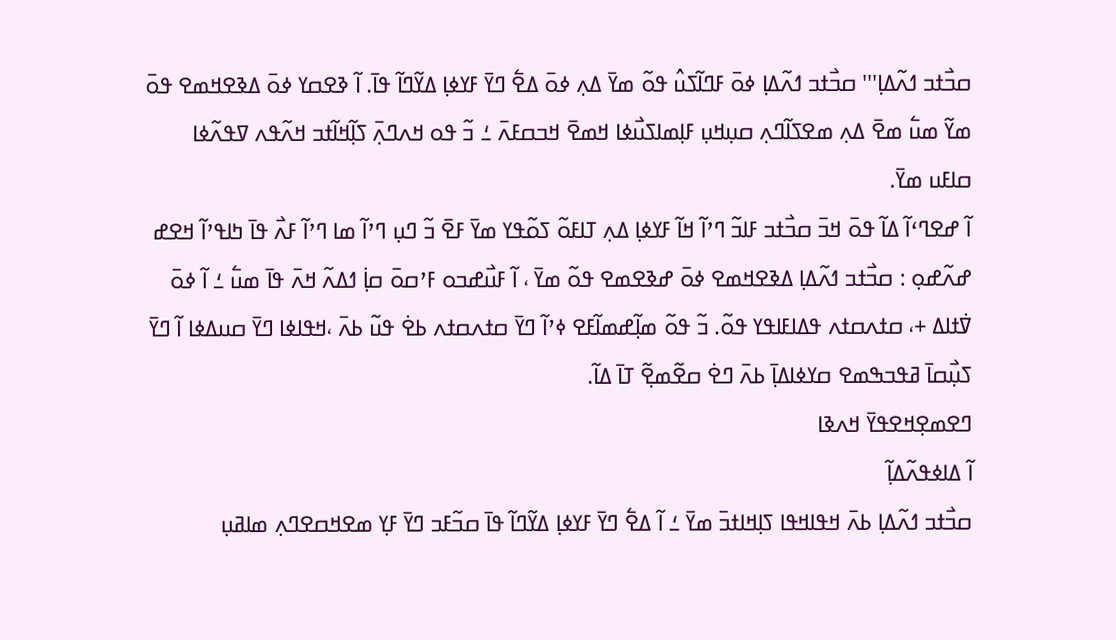ߛߏ߯ߙߏ ߗߍ߬ߡߊ߲''' ߛߏ߯ߙߏ ߗߍ߬ߡߊ߲ ߦߋ߫ ߓߣߊ߬ߖߎ߮ ߟߋ߬ ߘߌ߫ ߡߍ߲ ߦߋ߫ ߡߐ߱ ߣߌ߫ ߓߌߦߊ߲ ߡߌ߬ߣߊ߬ ߟߊ߫. ߊ߬ ߢߐߛߌ ߦߋ߫ ߡߢߐߞߘߐ ߟߋ߫ ߘߌ߬ ߘߎ߱ ߘߐ߫ ߡߍ߲ ߘߐߖߊ߬ߣߍ߲ ߛߎ߲ߞߎ߲ ߓߊ߲ߘߊߖߎ߯ߦߊ ߞߘߐ߫ ߞߏߛߓߍ߫ ߑ ߏ߬ ߟߋ ߞߍߣߍ߲߫ ߖߊ߲߬ߞߊ߬ߙߏ ߞߍ߬ߟߍ ߜߟߍ߬ߦߊ ߛߊߓߎ ߘߌ߫.
ߊ߬ ߝߐߣߵߊ߬ ߡߊ߬ ߟߋ߫ ߞߏ߫ ߛߏ߯ߙߏ ߓߊߏ߬ ߣߴߊ߬ ߞߊ߬ ߓߌߦߊ߲ ߡߍ߲ ߠߊߓߋ߬ ߖߋ߬ߟߌ ߘߌ߫ ߓߐ߫ ߏ߬ ߣߎ߲ ߣߴߊ߬ ߘߊ ߣߴߊ߬ ߓߍ߯ ߟߊ߫ ߤߊߟߴߊ߬ ߞߐߝ
ߝߍ߬ߝߋ߲ : ߛߏ߯ߙߏ ߗߍ߬ߡߊ߲ ߡߢߐߞߘߐ ߦߋ߫ ߝߢߐߘߐ ߟߋ߬ ߘߌ߫ ، ߊ߬ ߓߎ߯ߝߏߋ ߓߴߛߋ߫ ߛߊ߲߭ ߗߡߍ߬ ߞߍ߫ ߟߊ߫ ߘߎ߱ ߑ ߊ߬ ߦߋ߫ ߜ߭ߙߊߡ +، ߛߙߍߛߙߍ ߟߡߊߓߊߟߌ ߟߋ߬. ߏ߬ ߟߋ߬ ߘߊ߲߬ߝߘߊ߬ߓߐ ߦߴߊ߬ ߣߌ߫ ߛߙߍߛߙߍ ߕߐ߭ ߟߎ߬ ߕߍ߫ ،ߞߟߊߦߊ ߣߌ߫ ߛߎߡߦߊ ߊ߬ ߣߌ߫ ߖߎ߲߯ߛߊ߫ ߥߟߏߒߘߐ ߛߌߦߊߡߊ߲߫ ߕߍ߫ ߣߐ߭ ߛߐ߬ߘߐ߲߬ ߠߊ߫ ߡߊ߬.
ߣߐߘߐ߲ߞߐߟߌ߫ ߞߍߢߊ
ߊ߬ ߡߊߦߟߍ߬ߡߊ߲߬
ߛߏ߯ߙߏ ߗߍ߬ߡߊ߲ ߕߍ߫ ߞߟߊߞߟߊ ߖߊ߲ߞߊߙߏ߫ ߘߌ߫ ߑ ߊ߬ ߡߐ߱ ߣߌ߫ ߓߌߦߊ߲ ߡߌ߬ߣߊ߬ ߟߊ߫ ߛߏ߬ߓߏ ߣߌ߫ ߓߌ߲ ߘߐߞߛߐߣߍ߲ ߘߊߥߎ߲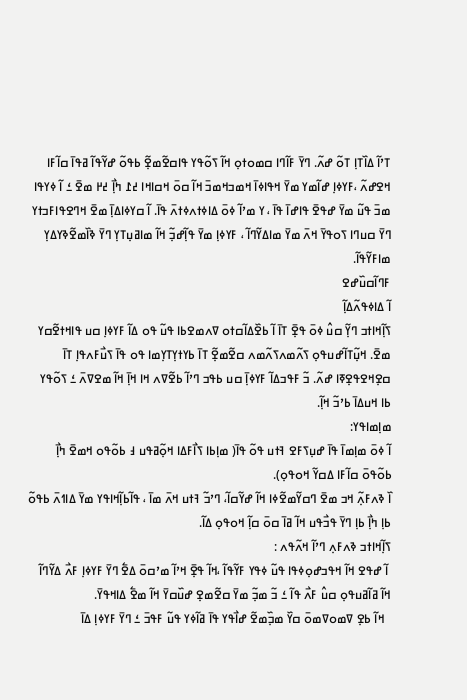ߠߴߊ߬ ߡߊ߰ߠߊ߲ ߠߋ߬ ߝߍ߬. ߣߌ߫ ߓߊ߬ߣߊ ߛߘߋߙߋ߲ ߞߊ߬ ߖߋ߬ߟߌ ߟߊߛߐ߬ߘߐ߲߬ ߕߟߋ߬ ߝߌ߬ߟߊ߬ ߥߟߊ߫ ߛߊ߬ߓߊ ߞߐߝߍ߬ ،ߓߌߦߊ߲ ߝߊ߬ߘߌ ߘߌ߫ ߞߟߊߦߊ߫ ߞߘߏߞߘߏ߫ ߞߊ߬ ߛߋ߫ ߞߛߊߞߊ ߄߁ ߤߊ߲߯ ߄߂ ߘߐ߫ ߑ ߊ߬ ߦߌߟߊ ߘߏ߫ ߟߎ߬ ߘߌ߫ ߝߟߐ߫ ߟߊߝߊ߫ ߟߊ߫ ، ߌ ߘߴߊ߬ ߦߋ߫ ߡߊߦߙߍߦߙߍ߫ ߟߊ߫. ߊ߬ ߛߌߦߊߡߊ߲߫ ߘߐ߫ ߞߣߐߟߊߓߏߙߌ ߣߌ߫ ߛߎߣߊ ߖߋߟߌ߫ ߞߍ߫ ߘߌ߫ ߘߊߡߌ߬ߣߊ߬ ، ߓߌߦߊ߲ ߘߌ߫ ߟߊ߲߬ߝߏ߲߬ ߞߊ߬ ߘߊߥߎ߲ߠߌ߲ ߣߌ߫ ߢߊ߰ߘߐ߬ߢߌߡߌ߲ ߘߊߓߌ߬ߟߊ߬.
ߓߣߊ߬ߛߎ߰ߝߐ
ߊ߬ ߡߊߦߟߍ߬ߡߊ߲߬
ߖߊ߲߬ߞߊߙߏ ߣߌ߲߬ ߛߎ߮ ߦߋ߫ ߟߐ߲߫ ߠߊ߫ ߊ߬ ߕߐ߰ߡߊ߬ߛߙߋ ߜߍߘߐߕߊ ߟߎ߬ ߟߋ ߡߊ߬ ߓߌߦߊ߲ ߛߎ ߟߊߞߙߐ߬ߛߌ ߘߐ߫. ߞߎ߲߬ߠߊ߬ߝߎߟߋ߲ ߖߍ߬ߘߍߖߍ߬ߘߍ ߛߐ߬ߘߐ߲߬ ߠߊ߫ ߕߌߙߌ߲ߠߌ߲ߘߊ ߟߋ ߟߊ߫ ߖߎ߯ߓߍߟߊ߲ ߠߊ߫ ߛߐ߲ߞߐߟߐ߲ߧߊ ߝߍ߬. ߏ߬ ߓߟߏߡߊ߬ ߓߌߦߊ߲߫ ߛߎ ߕߟߏ ߣߴߊ߬ ߕߐ߬ߜߍ ߞߊ ߞߊ߲߫ ߞߊ߬ ߘߐߜߍ߫ ߑ ߖߋ߬ߟߌ ߕߊ ߞߎߡߊ߫ ߕߴߏ߬ ߞߊ߲߬.
ߘߊ߲ߘߊߟߌ:
ߊ߬ ߦߋ߫ ߘߊ߲ߘߊ߫ ߟߊ߫ ߝߎ߲ߖߓߐ ߔߙߎ ߟߋ߬ ߟߊ߫( ߘߊ߲ߕߊ ߖߊ߯ߓߡߊ ߞߋ߲߬ߥߟߎ ߃ ߕߋ߬ߟߋ ߞߘߐ߫ ߤߊ߲߯ ߕߋ߬ߟߋ߫ ߛߊ߬ߓߊ ߡߛߌ߬ ߞߋߟߋ߲).
ߊ߰ ߢߍߓߍ߲߬ ߞߏ ߘߐ߫ ߣߛߌ߬ߘߐ߬ߦߊ ߞߊ߬ ߝߌ߬ߛߊ߬، ߣߴߏ߬ ߔߙߎ ߞߍ߫ ߘߊ߫ ، ߟߊ߬ߕߊ߲߬ߞߊߟߌ ߘߌ߫ ߡߊߗߍ߫ ߕߟߋ߬ ߕߊ߲ ߤߊ߲߯ ߕߊ߲ ߣߌ߫ ߟߏ߯ߟߎ ߞߊ߬ ߥߊ߫ ߛߋ߫ ߛߊ߲߬ ߞߋߟߋ߲ ߡߊ߬.
ߖߊ߲߬ߞߊߙߏ ߢߍߓߍ߲ ߣߴߊ߬ ߞߍ߬ߟߍ :
 ߊ߬ ߝߟߐ ߞߊ߬ ߞߟߏߝߋ߲ߦߟߊ ߟߎ߬ ߦߟߌ ߓߌ߬ߟߊ߬ ،ߞߊ߬ ߟߐ߲߫ ߞߴߊ߬ ߘߴߛߋ߫ ߡߐ߱ ߣߌ߫ ߓߌߦߊ߲ ߓߍ߯ ߡߌ߬ߣߊ߬ ߞߊ߬ ߥߊ߬ߥߎߟߋ߲ ߛߎ߮ ߓߍ߯ ߟߊ߬ ߑ ߏ߬ ߘߏ߲߬ ߘߌ߫ ߛߐ߬ߘߐ߲ ߝߎ߰ߛߌ߫ ߞߊ߬ ߘߐ߱ ߡߊߞߟߌ߫.
  ߞߊ߬ ߕߐ߲ ߜߘߋߜߘߋ߫ ߛߌ߰ ߘߏ߲߰ߘߐ߬ ߝߊ߯ߟߌ ߟߊ߫ ߥߊ߬ߦߌ ߟߎ߬ ߓߟߏ߫ ߑ ߣߌ߫ ߓߌߦߊ߲ ߡߊ߫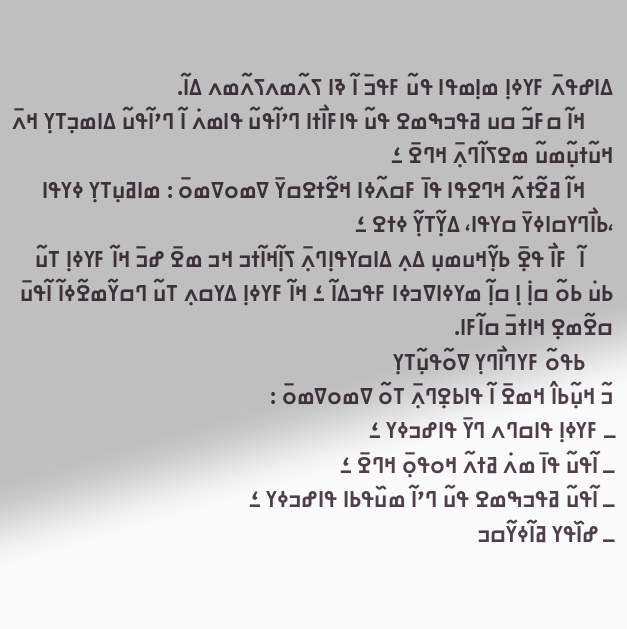ߡߊߝߟߍ߫ ߓߌߦߊ߲ ߘߊ߲ߘߟߊ ߟߎ߬ ߓߟߏ߫ ߊ߬ ߢߊ ߖߍ߬ߘߍߖߍ߬ߘߍ ߡߊ߬.
     ߞߊ߬ ߛߓߏ߬ ߛߎ ߥߟߏߒߘߐ ߟߎ߬ ߟߊߓߊ߯ߙߊ ߣߴߊ߬ߟߎ߬ ߟߊߘߍ߭ ߊ߬ ߣߴߊ߬ߟߎ߬ ߡߊߘߏ߲ߠߌ߲ ߞߍ߫ ߞߎ߬ߙߎ߲߬ߘߎ߬ ߘߐߖߊ߬ߣߍ߲߫ ߞߣߐ߫ ߑ
     ߞߊ߬ ߥߐ߬ߙߍ߬ ߞߣߐߟߊ ߟߊ߫ ߓߛߍ߬ߦߊ ߞߐ߬ߙߐߛߌ߫ ߜߘߋߜߘߋ߫ : ߘߊߥߎ߲ߠߌ߲ ߦߌߟߊ ،ߕߊ߯ߣߌߛߊߦߌ߫ ߛߌߟߊ، ߡߌ߲߬ߠߌ߲߬ ߦߙߐ ߑ
     ߊ߬  ߓߊ߯ ߟߐ߲߫ ߕߌ߲߬ߞߎߘߎ߲ ߡߍ߲ ߡߊߛߌߟߊ߲ߣߍ߲߫ ߖߊ߲߬ߞߊ߬ߙߏ ߞߏ ߘߐ߫ ߝߏ߫ ߞߊ߬ ߓߌߦߊ߲ ߠߎ߬ ߕߎ߭ ߕߋ߬ ߛߊ߲߭ ߊ߲ ߛߊ߲߬ ߘߌߦߊߜߏߦߊ ߓߟߏߡߊ߬ ߑ ߞߊ߬ ߓߌߦߊ߲ ߡߌߛߍ߲ ߠߎ߬ ߣߛߌ߬ߘߐ߬ߦߊ߬ ߊ߬ߟߎ߫ ߛߐ߬ߘߐ߲ ߞߊߙߏ߫ ߛߊ߬ߓߊ.
     ߕߟߋ߬ ߓߌߣߊ߯ߣߌ߲ ߜߋ߬ߟߎ߲߬ߠߌ߲
ߏ߬ ߞߎ߲߬ߕߊ߮ ߞߘߐ߫ ߊ߬ ߟߊߕߐ߲ߣߍ߲߫ ߠߋ߬ ߜߘߋߜߘߋ߫ :
ߺ ߓߌߦߊ߲ ߟߊߛߣߍ ߣߌ߫ ߟߊߝߏߦߌ ߑ
ߺ ߊ߬ߟߎ߬ ߟߊ߫ ߘߍ߭ ߥߙߍ߬ ߞߋߟߋ߲߫ ߞߣߐ߫ ߑ
ߺ ߊ߬ߟߎ߬ ߥߟߏߒߘߐ ߟߎ߬ ߣߴߊ߬ ߘߎ߰ߟߕߊ ߟߊߝߏߦߌ ߑ
ߺ ߝߊ߰ߟߌ ߥߊ߬ߦߌ߬ߛߏ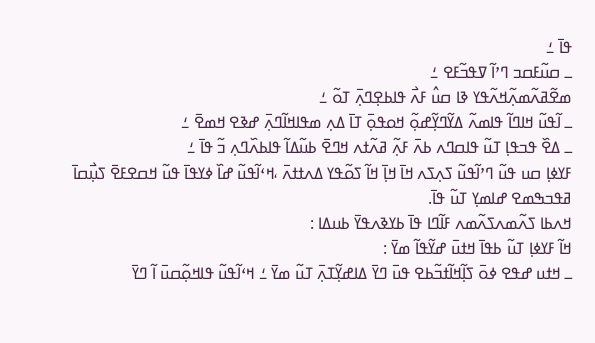ߟߊ߫ ߑ
ߺ ߛߎ߬ߓߛߏ ߣߴߊ߬ ߜߟߏ߬ߓߐ ߑ
ߘߐ߬ߥߍ߬ߘߍ߲߬ߞߍ߬ߟߌ ߢߊ ߛߎ߮ ߓߍ߯ ߟߊߕߐ߲ߣߍ߲߫ ߠߋ߬ ߑ
ߺ ߊ߬ߟߎ߬ ߞߊߣߊ߬ ߟߊߘߍ߬ ߡߌ߬ߣߌ߲߬ߝߋ߲߬ ߞߋߟߋ߲߫ ߠߊ߫ ߡߍ߲ ߘߟߊߞߊ߬ߣߍ߲߫ ߝߢߐ ߞߘߐ߫ ߑ
ߺ ߡߐ߰ ߟߏߟߊ߲ ߠߎ߬ ߟߊߛߣߍ ߕߍ߫ ߓߍ߲߬ ߥߍ߬ߙߍ ߞߣߐ߫ ߕߎ߬ߡߊ߬ ߟߊߕߍ߰ߣߍ߲ ߏ߬ ߟߊ߫ ߑ
ߓߌߦߊ߲ ߛߎ ߟߎ߬ ߣߴߊ߬ߟߎ߬ ߖߍ߲ߖߍ ߞߊ߫ ߞߊ߲߫ ߞߊ߬ ߖߋ߬ߟߌ ߡߍߙߙߍ߫ ،ߞߵߊ߬ߟߎ߬ ߝߊ߰ ߦߌߟߊ߫ ߟߎ߬ ߞߛߐߓߐ߫ ߖߎ߲߯ߛߊ߫ ߥߟߏߒߘߐ ߝߊߘߌ߲ ߠߎ߬ ߟߊ߫.
ߞߍߕߊ ߖߍ߬ߘߍߖߍ߬ߘߍ ߓߊ߬ߣߊ ߟߊ߫ ߕߌߢߍߟߌ߫ ߕߎߡߊ :
ߞߊ߬ ߓߌߦߊ߲ ߠߎ߬ ߕߟߊ߫ ߞߙߎ߫ ߝߌ߬ߟߊ߬ ߘߌ߫ :
ߺ ߞߙߎ ߝߟߐ ߦߋ߫ ߖߊ߲߬ߞߊ߬ߙߏ߬ߕߐ ߟߎ߫ ߣߌ߫ ߡߊߝߌ߲߬ߠߍ߲߫ ߠߎ߬ ߘߌ߫ ߑ ߞߵߊ߬ߟߎ߬ ߟߊߞߋ߲߬ߛߎ߫ ߊ߬ ߣߌ߫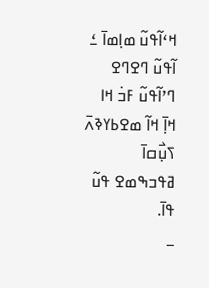ߞߵߊ߬ߟߎ߬ ߘߊ߲ߘߊ߫ ߑ ߊ߬ߟߎ߬ ߣߐߣߐ ߣߴߊ߬ߟߎ߬ ߓߏ߭ ߞߊ ߞߊ߲߫ ߞߊ߬ ߘߐߕߌߢߍ߫ ߖߎ߲߯ߛߊ߫ ߥߟߏߒߘߐ ߟߎ߬ ߟߊ߫.
_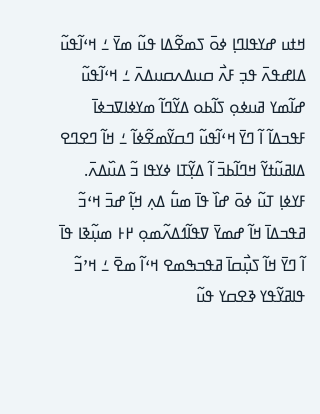ߞߙߎ ߝߌߟߊߣߊ߲ ߦߋ߫ ߖߘߐ߬ߡߊ ߟߎ߬ ߘߌ߫ ߑ ߞߵߊ߬ߟߎ߬ ߡߊߝߟߍ߫ ߟߏ߲ ߓߍ߯ ߛߎߡߍߛߎߡߍ߫ ߑ ߞߵߊ߬ߟߎ߬ ߝߊ߬ߘߌ ߥߎߦߋ߲ ߖߊ߬ߕߋ ߡߌ߬ߣߊ߬ ߘߌߦߊߜߏߦߊ߫ ߓߟߏߡߊ߬ ߊ߬ ߣߌ߫ ߞߵߊ߬ߟߎ߬ ߣߛߌ߬ߘߐ߬ߦߊ߬ ߑ ߞߊ߬ ߣߐߣߐ ߡߊߥߎ߬ߙߌ߬ ߞߣߊ߬ߕߏ߫ ߊ߬ ߡߌ߲߬ߠߊ ߦߌߟߊ ߏ߬ ߡߎ߰ߡߍ߫.
ߓߌߦߊ߲ ߠߎ߬ ߦߋ߫ ߝߊ߰ ߟߊ߫ ߘߎ߱ ߡߍ߲ ߞߊ߲߬ ߝߏ߫ ߞߵߏ߬ ߥߟߏߡߊ߫ ߞߊ߬ ߝߘߌ߫ ߜߟߊ߬ߗߡߍ߬ߘߋ߲ ߂߅ ߘߎ߲߬ߢߊ ߟߊ߫ ߊ߬ ߣߌ߫ ߞߊ߬ ߖߎ߲߯ߛߊ߫ ߥߟߏߒߘߐ ߞߵߊ߬ ߘߐ߫ ߑ ߞߴߏ߬ ߟߊߥߌ߬ߟߌ ߢߐߛߌ ߟߎ߬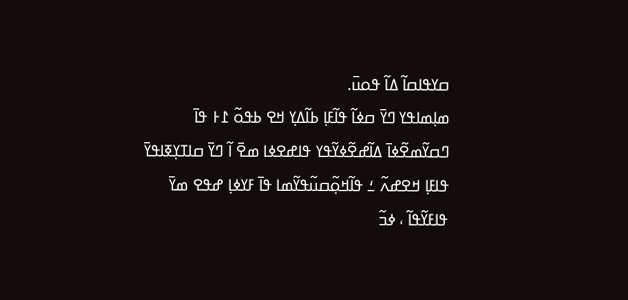ߛߌߟߊߛߊ߬ ߡߊ߬ ߟߋߎ߫.
ߘߊ߲ߘߊߟߌ ߣߌ߫ ߛߦߊ߬ ߟߊ߬ߓߊ߲ ߕߊ߬ߡߌ߲ ߞߐ ߕߟߋ߬ ߁߅ ߟߊ߫ ߣߛߌ߬ߘߐ߬ߦߊ߫ ߡߊ߬ߝߐ߬ߦߌ߬ߟߌ ߟߊߝߐߦߊ ߘߐ߫ ߊ߬ ߣߌ߫ ߛߊߠߌ߲ߧߊߟߌ߫ ߟߊߓߊ߲ ߞߐߝߍ߬ ߑ ߟߊ߬ߞߋ߲߬ߛߎ߬ߟߌ߬ߘߊ ߟߊ߫ ߓߌߦߊ߲ ߝߟߐ ߘߌ߫ ߟߊߓߌ߬ߟߊ߬ ، ߦߏ߬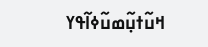ߞߎ߬ߙߎ߲߬ߘߎ߬ߦߊ߬ߟߌ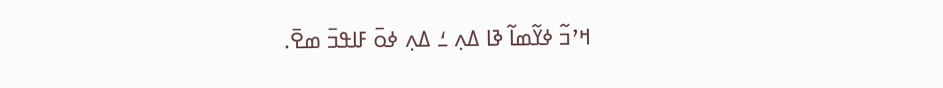ߞߴߏ߬ ߦߌ߬ߘߊ߬ ߢߊ ߡߍ߲ ߑ ߡߍ߲ ߦߋ߫ ߓߊߟߏ߫ ߘߐ߫.